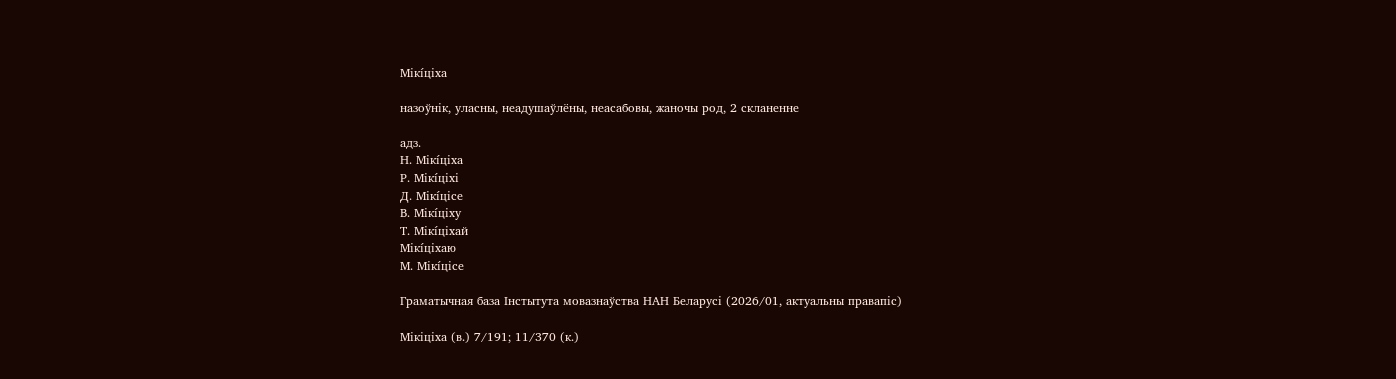Мікі́ціха

назоўнік, уласны, неадушаўлёны, неасабовы, жаночы род, 2 скланенне

адз.
Н. Мікі́ціха
Р. Мікі́ціхі
Д. Мікі́цісе
В. Мікі́ціху
Т. Мікі́ціхай
Мікі́ціхаю
М. Мікі́цісе

Граматычная база Інстытута мовазнаўства НАН Беларусі (2026/01, актуальны правапіс)

Мікіціха (в.) 7/191; 11/370 (к.)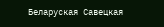Беларуская Савецкая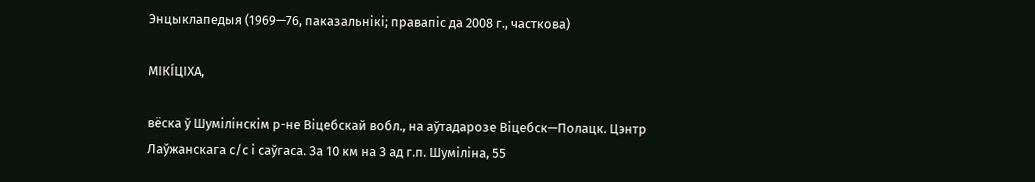Энцыклапедыя (1969—76, паказальнікі; правапіс да 2008 г., часткова)

МІКІ́ЦІХА,

вёска ў Шумілінскім р-не Віцебскай вобл., на аўтадарозе Віцебск—Полацк. Цэнтр Лаўжанскага с/с і саўгаса. За 10 км на З ад г.п. Шуміліна, 55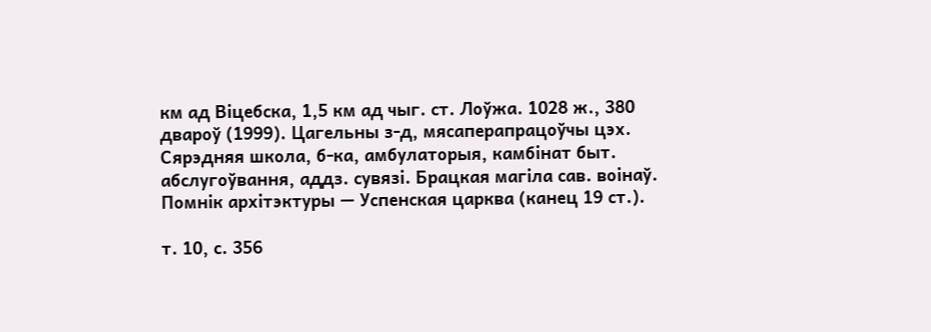км ад Віцебска, 1,5 км ад чыг. ст. Лоўжа. 1028 ж., 380 двароў (1999). Цагельны з-д, мясаперапрацоўчы цэх. Сярэдняя школа, б-ка, амбулаторыя, камбінат быт. абслугоўвання, аддз. сувязі. Брацкая магіла сав. воінаў. Помнік архітэктуры — Успенская царква (канец 19 ст.).

т. 10, с. 356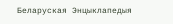Беларуская Энцыклапедыя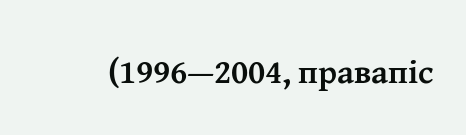(1996—2004, правапіс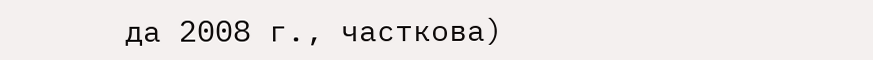да 2008 г., часткова)